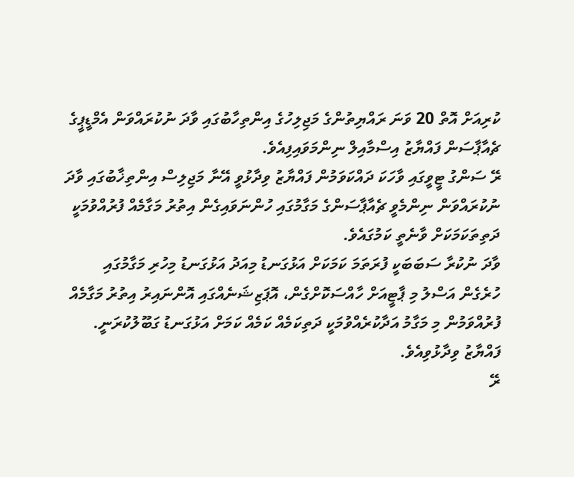ކުރިއަށް އޮތް 20 ވަނަ ރައްޔިތުންގެ މަޖިލިހުގެ އިންތިހާބުގައި ވާދަ ނުކުރައްވަން އެމްޑީޕީގެ ޗެއާޕާސަން ފައްޔާޒު އިސްމާއިލް ނިންމަވައިފިއެވެ.
ރޭ ސަންގު ޓީވީގައި ވާހަކަ ދައްކަވަމުން ފައްޔާޒު ވިދާޅުވީ އޭނާ މަޖިލިސް އިންތިޚާބުގައި ވާދަ ނުކުރައްވަން ނިންމެވީ ޗެއާޕާސަންގެ މަގާމުގައި ހުންނަވައިގެން އިތުރު މަގާމެއް ފުރުއްވުމަކީ ދަތިތަކަމަކަށް ވާނެތީ ކަމުގައެވެ.
ވާދަ ނުކުރާ ސަބަބަކީ ފުރަތަމަ ކަމަކަށް އަޅުގަނޑު މިއަދު އަޅުގަނޑު މިހުރި މަގާމުގައި ހުރެގެން އަސްލު މި ޕާޓީއަށް ހާއްސަކޮށްގެން، އޮޕަޒިޝަނެއްގައި އޮންނައިރު އިތުރު މަގާމެއް ފުރުއްވަމުން މި މަގާމު އަދާކުރެއްވުމަކީ ދަތިކަމެއް ކަމެއް ކަމަށް އަޅުގަނޑު ގަބޫލުކުރަނީ.
ފައްޔާޒު ވިދާޅުވިއެވެ.
ރޭ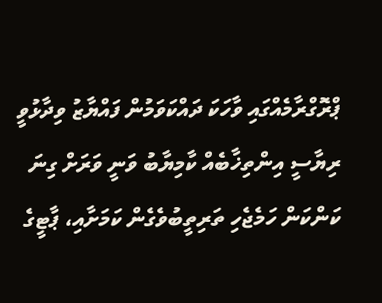ޕްރޮގްރާމެއްގައި ވާހަކަ ދައްކަވަމުން ފައްޔާޒު ވިދާޅުވީ ރިޔާސީ އިންތިޚާބެއް ކާމިޔާބު ވަނީ ވަރަށް ގިނަ ކަންކަން ހަމެޖެހި ތަރިތީބުވެގެން ކަމަށާއި، ޕާޓީގެ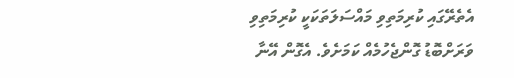އެތެރޭގައި ކުރިމަތިވި މައްސަލަތަކަކީ ކުރިމަތިވި ވަރަށްބޮޑު ގޮންޖެހުމެއް ކަމަށެވެ. އެގޮން އޭނާ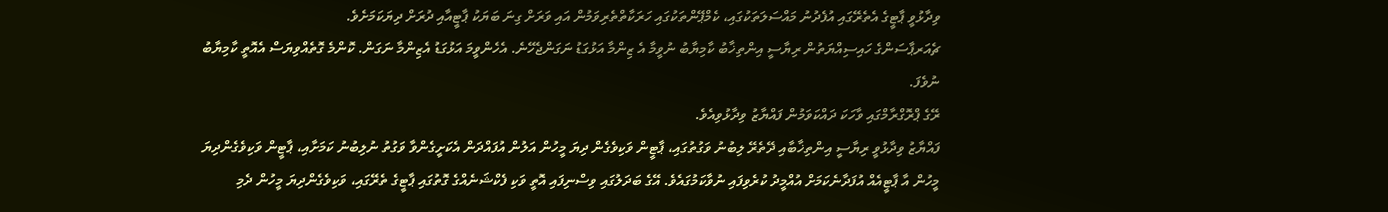ވިދާޅުވީ ޕާޓީގެ އެތެރޭގައި އުފެދުނު މައްސަލަތަކުގައި، ކެމްޕޭންތަކުގައި ހަރަކާތްތެރިވަމުން އައި ވަރަށް ގިނަ ބަޔަކު ޕާޓީއާއި ދުރަށް ދިޔަކަމަށެވެ.
ޗެއަރޕާސަންގެ ހައިސިއްޔަތުން ރިޔާސީ އިންތިޚާބު ކާމިޔާބު ނުވީމާ އެ ޒިންމާ އަޅުގަޑު ނަގަންޖެހޭނެ. އެހެންވީމަ އަޅުގަޑު އެޒިންމާ ނަގަން. ކޮންމެ ގޮތެއްވިޔަސް އެއޮތީ ކާމިޔާބު ނުވެފަ.
ރޭގެ ޕްރޮގްރާމްގައި ވާހަކަ ދައްކަވަމުން ފައްޔާޒު ވިދާޅުވިއެވެ.
ފައްޔާޒު ވިދާޅުވީ ރިޔާސީ އިންތިޚާބާއި ދޭތެރޭ ލިބުނު ވަގުތުގައި، ޕާޓީން ވަކިވެގެން ދިޔަ މީހުން އަލުން އުފައްދަން އެކަށީގެންވާ ވަގުތު ނުލިބުނު ކަމަށާއި، ޕާޓީން ވަކިވެގެންދިޔަ މީހުން އާ ޕާޓީއެއް އުފަދާނެކަމަށް އުއްމީދު ކުރެވިފައި ނުވާކަމުގައެވެ. އޭގެ ބަދަލުގައި ވިސްނިފައި އޮތީ ވަކި ފެކްޝަނެއްގެ ގޮތުގައި ޕާޓީގެ ތެރޭގައި، ވަކިވެގެންދިޔަ މީހުން ދެމި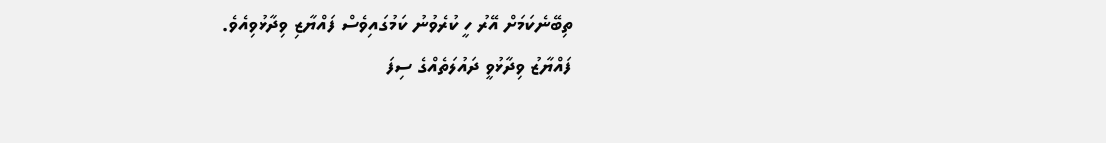ތިބޭނެކަމަށް އޭރު ހީ ކުރެވުނު ކަމުގައިވެސް ފައްޔާޒި ވިދާޅުވިއެވެ.
ފައްޔާޒު ވިދާޅުވީ ދައުލަތެއްގެ ސިފަ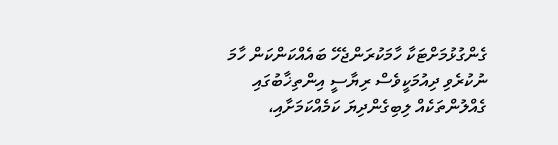ގެންގުޅުމަށްޓަކާ ހާމަކުރަންޖެހޭ ބައެއްކަންކަން ހާމަ ނުކުރެވި ދިއުމަކީވެސް ރިޔާސީ އިންތިޚާބުގައި ގެއްލުންތަކެއް ލިބިގެންދިޔަ ކަމެއްކަމަށާއި،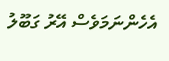އެހެންނަމަވެސް އޭރު ގަބޫލު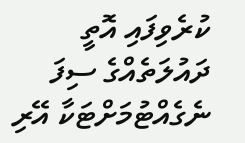ކުރެވިފައި އޮތީ ދައުލަތެއްގެ ސިފަ ނެގެއްޓުމަށްޓަކާ އޭރި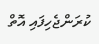ކުރަންޖެހިފައި އޮތް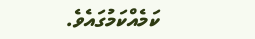ކަމެއްކަމުގައެވެ.